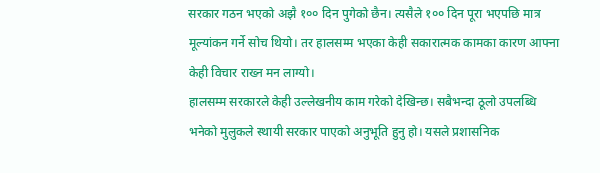सरकार गठन भएको अझै १०० दिन पुगेको छैन। त्यसैले १०० दिन पूरा भएपछि मात्र मूल्यांकन गर्ने सोच थियो। तर हालसम्म भएका केही सकारात्मक कामका कारण आफ्ना केही विचार राख्न मन लाग्यो।
हालसम्म सरकारले केही उल्लेखनीय काम गरेको देखिन्छ। सबैभन्दा ठूलो उपलब्धि भनेको मुलुकले स्थायी सरकार पाएको अनुभूति हुनु हो। यसले प्रशासनिक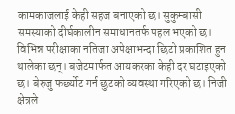कामकाजलाई केही सहज बनाएको छ। सुकुम्बासी समस्याको दीर्घकालीन समाधानतर्फ पहल भएको छ। विभिन्न परीक्षाका नतिजा अपेक्षाभन्दा छिटो प्रकाशित हुन थालेका छन्। बजेटमार्फत आयकरका केही दर घटाइएको छ। बेरुजु फर्छ्योट गर्न छुटको व्यवस्था गरिएको छ। निजी क्षेत्रले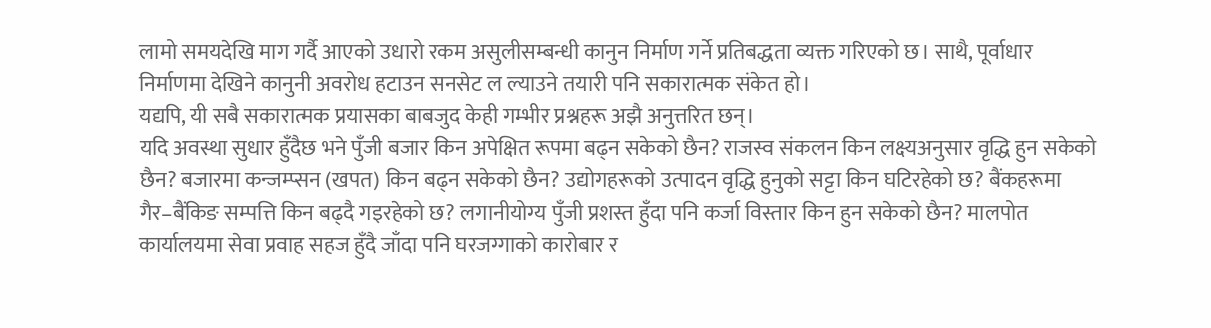लामो समयदेखि माग गर्दै आएको उधारो रकम असुलीसम्बन्धी कानुन निर्माण गर्ने प्रतिबद्धता व्यक्त गरिएको छ। साथै, पूर्वाधार निर्माणमा देखिने कानुनी अवरोध हटाउन सनसेट ल ल्याउने तयारी पनि सकारात्मक संकेत हो।
यद्यपि, यी सबै सकारात्मक प्रयासका बाबजुद केही गम्भीर प्रश्नहरू अझै अनुत्तरित छन्।
यदि अवस्था सुधार हुँदैछ भने पुँजी बजार किन अपेक्षित रूपमा बढ्न सकेको छैन? राजस्व संकलन किन लक्ष्यअनुसार वृद्धि हुन सकेको छैन? बजारमा कन्जम्प्सन (खपत) किन बढ्न सकेको छैन? उद्योगहरूको उत्पादन वृद्धि हुनुको सट्टा किन घटिरहेको छ? बैंकहरूमा गैर–बैंकिङ सम्पत्ति किन बढ्दै गइरहेको छ? लगानीयोग्य पुँजी प्रशस्त हुँदा पनि कर्जा विस्तार किन हुन सकेको छैन? मालपोत कार्यालयमा सेवा प्रवाह सहज हुँदै जाँदा पनि घरजग्गाको कारोबार र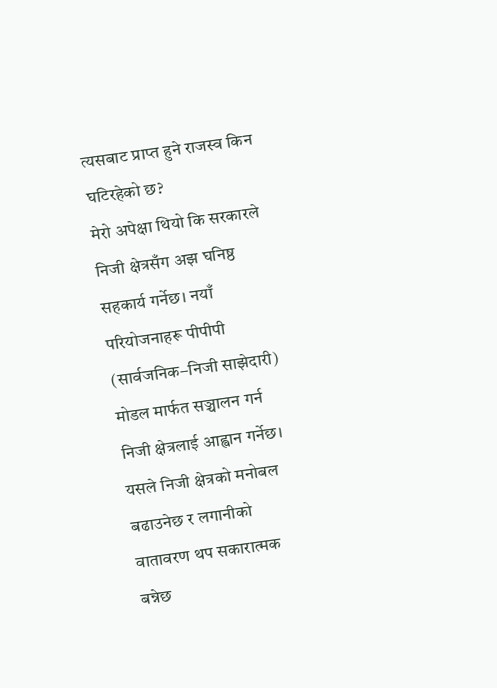त्यसबाट प्राप्त हुने राजस्व किन घटिरहेको छ?
मेरो अपेक्षा थियो कि सरकारले निजी क्षेत्रसँग अझ घनिष्ठ सहकार्य गर्नेछ। नयाँ परियोजनाहरू पीपीपी (सार्वजनिक–निजी साझेदारी) मोडल मार्फत सञ्चालन गर्न निजी क्षेत्रलाई आह्वान गर्नेछ। यसले निजी क्षेत्रको मनोबल बढाउनेछ र लगानीको वातावरण थप सकारात्मक बन्नेछ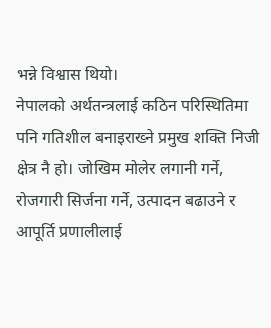भन्ने विश्वास थियो।
नेपालको अर्थतन्त्रलाई कठिन परिस्थितिमा पनि गतिशील बनाइराख्ने प्रमुख शक्ति निजी क्षेत्र नै हो। जोखिम मोलेर लगानी गर्ने, रोजगारी सिर्जना गर्ने, उत्पादन बढाउने र आपूर्ति प्रणालीलाई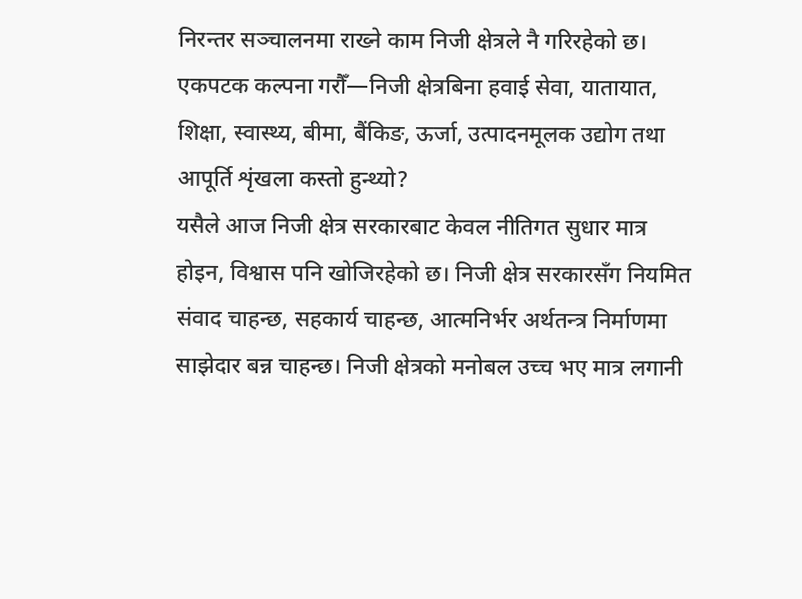निरन्तर सञ्चालनमा राख्ने काम निजी क्षेत्रले नै गरिरहेको छ। एकपटक कल्पना गरौँ—निजी क्षेत्रबिना हवाई सेवा, यातायात, शिक्षा, स्वास्थ्य, बीमा, बैंकिङ, ऊर्जा, उत्पादनमूलक उद्योग तथा आपूर्ति शृंखला कस्तो हुन्थ्यो?
यसैले आज निजी क्षेत्र सरकारबाट केवल नीतिगत सुधार मात्र होइन, विश्वास पनि खोजिरहेको छ। निजी क्षेत्र सरकारसँग नियमित संवाद चाहन्छ, सहकार्य चाहन्छ, आत्मनिर्भर अर्थतन्त्र निर्माणमा साझेदार बन्न चाहन्छ। निजी क्षेत्रको मनोबल उच्च भए मात्र लगानी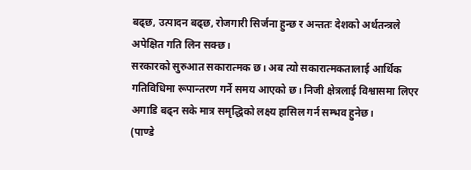बढ्छ, उत्पादन बढ्छ, रोजगारी सिर्जना हुन्छ र अन्ततः देशको अर्थतन्त्रले अपेक्षित गति लिन सक्छ।
सरकारको सुरुआत सकारात्मक छ। अब त्यो सकारात्मकतालाई आर्थिक गतिविधिमा रूपान्तरण गर्ने समय आएको छ। निजी क्षेत्रलाई विश्वासमा लिएर अगाडि बढ्न सके मात्र समृद्धिको लक्ष्य हासिल गर्न सम्भव हुनेछ।
(पाण्डे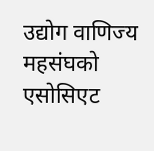उद्योग वाणिज्य महसंघको एसोसिएट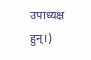उपाध्यक्ष हुन्।)